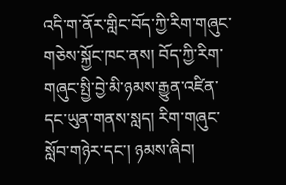འདི་ག་ནོར་གླིང་བོད་ཀྱི་རིག་གཞུང་གཅེས་སྐྱོང་ཁང་ནས། བོད་ཀྱི་རིག་གཞུང་སྤྱི་བྱེ་མི་ཉམས་རྒྱུན་འཛིན་དང་ཡུན་གནས་སླད། རིག་གཞུང་སློབ་གཉེར་དང་། ཉམས་ཞིབ།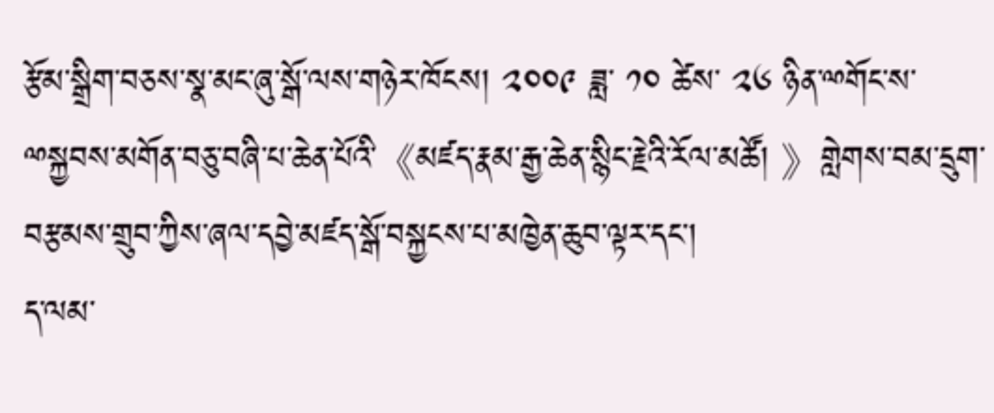རྩོམ་སྒྲིག་བཅས་སྣ་མང་ཞུ་སྒོ་ལས་གཉེར་ཁོངས། ༢༠༠༩ ཟླ་ ༡༠ ཚེས་ ༢༦ ཉིན་ྋགོང་ས་ྋསྐྱབས་མགོན་བཅུ་བཞི་པ་ཆེན་པོའི་《མཛད་རྣམ་རྒྱ་ཆེན་སྙིང་རྗེའི་རོལ་མཚོ། 》གླེགས་བམ་དྲུག་བརྩམས་གྲུབ་ཀྱིས་ཞལ་དབྱེ་མཛད་སྒོ་བསྐྱངས་པ་མཁྱེན་ཆུབ་ལྟར་དང་།
ད་ལམ་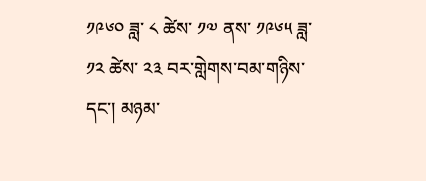༡༩༦༠ ཟླ་ ༨ ཚེས་ ༡༧ ནས་ ༡༩༦༥ ཟླ་ ༡༢ ཚེས་ ༢༣ བར་གླེགས་བམ་གཉིས་དང་། མཉམ་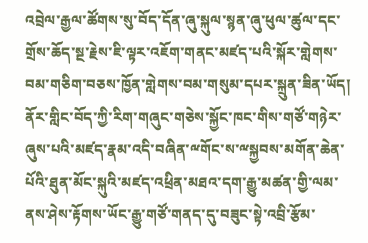འབྲེལ་རྒྱལ་ཚོགས་སུ་བོད་དོན་ཞུ་སྐུལ་སྙན་ཞུ་ཕུལ་ཚུལ་དང་གྲོས་ཆོད་སྔ་རྗེས་ཇི་ལྟར་འཇོག་གནང་མཛད་པའི་སྐོར་གླེགས་བམ་གཅིག་བཅས་ཁྱོན་གླེགས་བམ་གསུམ་དཔར་སྐྲུན་ཟིན་ཡོད།
ནོར་གླིང་བོད་ཀྱི་རིག་གཞུང་གཅེས་སྐྱོང་ཁང་གིས་གཙོ་གཉེར་ཞུས་པའི་མཛད་རྣམ་འདི་བཞིན་ྋགོང་ས་ྋསྐྱབས་མགོན་ཆེན་པོའི་ཐུན་མོང་སྐུའི་མཛད་འཕྲིན་མཐའ་དག་རྒྱུ་མཚན་གྱི་ལམ་ནས་ཤེས་རྟོགས་ཡོང་རྒྱུ་གཙོ་གནད་དུ་བཟུང་སྟེ་འབྲི་རྩོམ་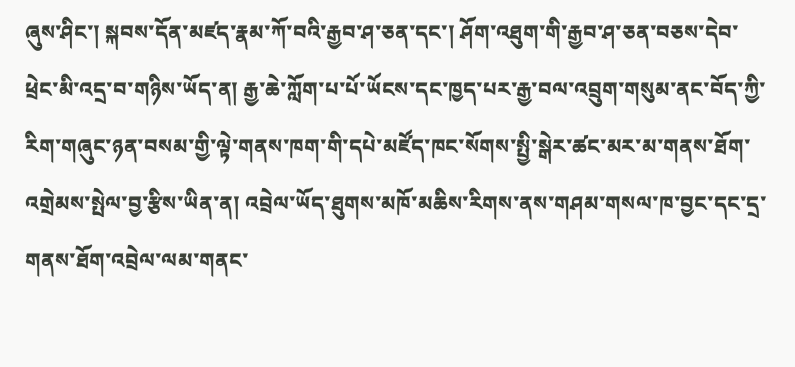ཞུས་ཤིང་། སྐབས་དོན་མཛད་རྣམ་ཀོ་བའི་རྒྱབ་ཤ་ཅན་དང་། ཤོག་འཐུག་གི་རྒྱབ་ཤ་ཅན་བཅས་དེབ་ཕྲེང་མི་འདྲ་བ་གཉིས་ཡོད་ན། རྒྱ་ཆེ་ཀློག་པ་པོ་ཡོངས་དང་ཁྱད་པར་རྒྱ་བལ་འབྲུག་གསུམ་ནང་བོད་ཀྱི་རིག་གཞུང་ཉན་བསམ་གྱི་ལྟེ་གནས་ཁག་གི་དཔེ་མཛོད་ཁང་སོགས་སྤྱི་སྒེར་ཚང་མར་མ་གནས་ཐོག་འགྲེམས་སྤེལ་བྱ་རྩིས་ཡིན་ན། འབྲེལ་ཡོད་ཐུགས་མཁོ་མཆིས་རིགས་ནས་གཤམ་གསལ་ཁ་བྱང་དང་དྲ་གནས་ཐོག་འབྲེལ་ལམ་གནང་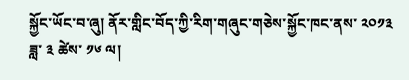སྐྱོང་ཡོང་བ་ཞུ། ནོར་གླིང་བོད་ཀྱི་རིག་གཞུང་གཅེས་སྐྱོང་ཁང་ནས་ ༢༠༡༣ ཟླ་ ༣ ཚེས་ ༡༦ ལ།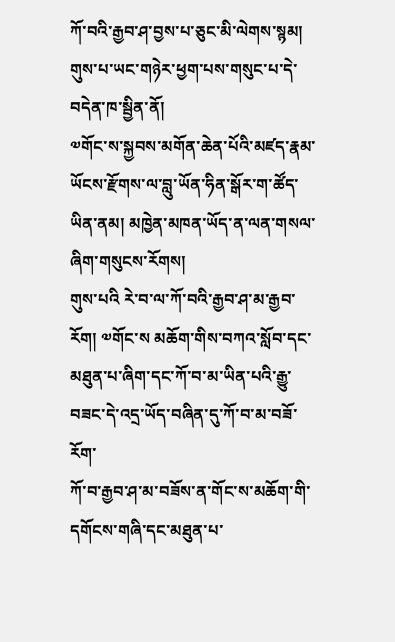ཀོ་བའི་རྒྱབ་ཤ་བྱས་པ་ཅུང་མི་ལེགས་སྙམ།
གུས་པ་ཡང་གཉེར་ཕྱག་པས་གསུང་པ་དེ་བདེན་ཁ་སྦྱིན་ནོ།
༧གོང་ས་སྐྱབས་མགོན་ཆེན་པོའི་མཛད་རྣམ་ཡོངས་རྫོགས་ལ་བླུ་ཡོན་ཧིན་སྒོར་ག་ཚོད་ཡིན་ནམ། མཁྱེན་མཁན་ཡོད་ན་ལན་གསལ་ཞིག་གསུངས་རོགས།
གུས་པའི རེ་བ་ལ་ཀོ་བའི་རྒྱབ་ཤ་མ་རྒྱབ་རོག། ༧གོང་ས མཆོག་གིས་བཀའ་སློབ་དང་མཐུན་པ་ཞིག་དང་ཀོ་བ་མ་ཡིན་པའི་རྒྱུ་བཟང་དེ་འདྲ་ཡོད་བཞིན་དུ་ཀོ་བ་མ་བཟོ་རོག་
ཀོ་བ་རྒྱབ་ཤ་མ་བཟོས་ན་གོང་ས་མཆོག་གི་དགོངས་གཞི་དང་མཐུན་པ་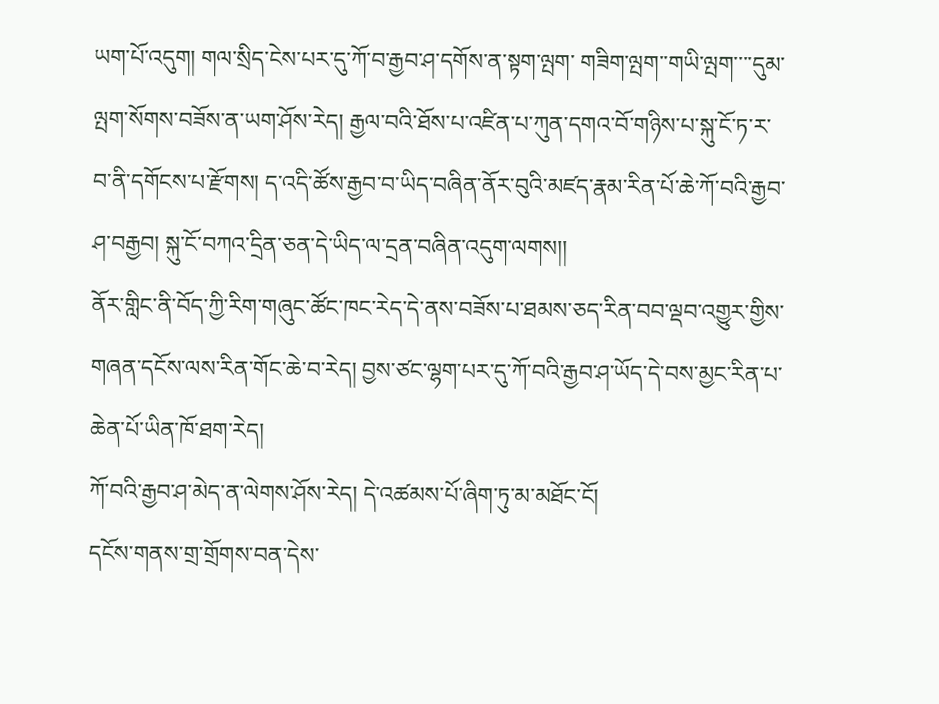ཡག་པོ་འདུག། གལ་སྲིད་ངེས་པར་དུ་ཀོ་བ་རྒྱབ་ཤ་དགོས་ན་སྟག་ལྤག་ གཟིག་ལྤག་་གཡི་ལྤག་་་་དུམ་ལྤག་སོགས་བཟོས་ན་ཡག་ཤོས་རེད། རྒྱལ་བའི་ཐོས་པ་འཛིན་པ་ཀུན་དགའ་བོ་གཉིས་པ་སྐུ་ངོ་ཏ་ར་བ་ནི་དགོངས་པ་རྫོགས། ད་འདི་ཚོས་རྒྱབ་བ་ཡིད་བཞིན་ནོར་བུའི་མཛད་རྣམ་རིན་པོ་ཆེ་ཀོ་བའི་རྒྱབ་ཤ་བརྒྱབ། སྐུ་ངོ་བཀའ་དྲིན་ཅན་དེ་ཡིད་ལ་དྲན་བཞིན་འདུག་ལགས།།
ནོར་གླིང་ནི་བོད་ཀྱི་རིག་གཞུང་ཚོང་ཁང་རེད་དེ་ནས་བཟོས་པ་ཐམས་ཅད་རིན་བབ་ལྡབ་འགྱུར་གྱིས་གཞན་དངོས་ལས་རིན་གོང་ཆེ་བ་རེད། བྱས་ཙང་ལྷག་པར་དུ་ཀོ་བའི་རྒྱབ་ཤ་ཡོད་དེ་བས་མྱང་རིན་པ་ཆེན་པོ་ཡིན་ཁོ་ཐག་རེད།
ཀོ་བའི་རྒྱབ་ཤ་མེད་ན་ལེགས་ཤོས་རེད། དེ་འཚམས་པོ་ཞིག་ཏུ་མ་མཐོང་ངོ།
དངོས་གནས་གྲ་གྲོགས་བན་དེས་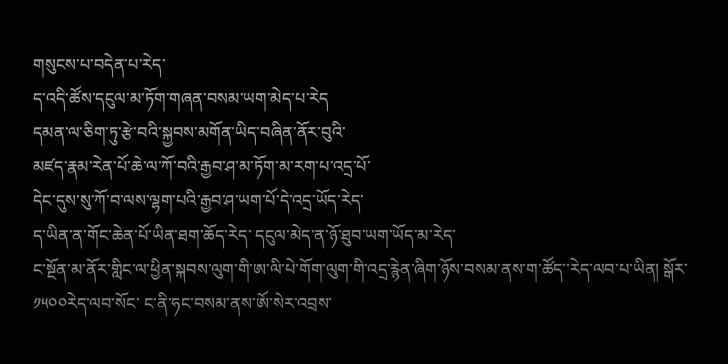གསུངས་པ་བདེན་པ་རེད་
ད་འདི་ཚོས་དངུལ་མ་ཏོག་གཞན་བསམ་ཡག་མེད་པ་རེད
དམན་ལ་ཅིག་ཏུ་རྩེ་བའི་སྐྱབས་མགོན་ཡིད་བཞིན་ནོར་བུའི་
མཛད་རྣམ་རེན་པོ་ཆེ་ལ་ཀོ་བའི་རྒྱབ་ཤ་མ་ཏོག་མ་རག་པ་འདྲ་པོ་
དེང་དུས་སུ་ཀོ་བ་ལས་ལྷག་པའི་རྒྱབ་ཤ་ཡག་པོ་དེ་འདྲ་ཡོད་རེད་
ད་ཡིན་ན་གོང་ཆེན་པོ་ཡིན་ཐག་ཆོད་རེད་ དངུལ་མེད་ན་ཉོ་ཐུབ་ཡག་ཡོད་མ་རེད་
ང་སྔོན་མ་ནོར་གླིང་ལ་ཕྱིན་སྐབས་ལུག་གི་ཨ་ལི་པེ་གོག་ལུག་གི་འདྲ་རྙེན་ཞིག་ཉོས་བསམ་ནས་ག་ཚོད་་རེད་ལབ་པ་ཡིན། སྒོར་༡༥༠༠རེད་ལབ་སོང་ ང་ནི་ཧང་བསམ་ནས་ཨོ་སེར་འབྲས་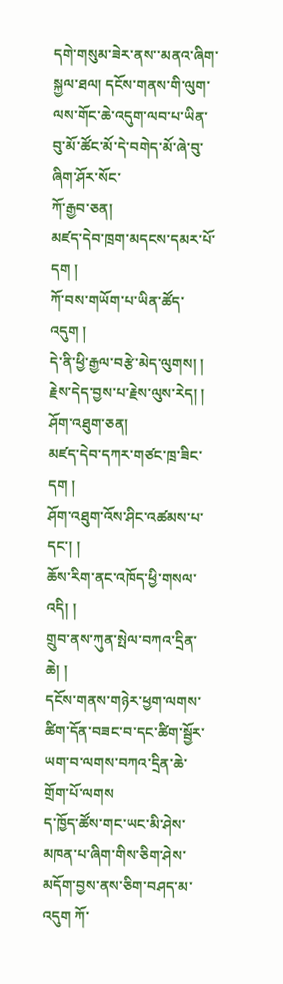དགེ་གསུམ་ཟེར་ནས་་མནའ་ཞིག་སྐྱལ་ཐལ། དངོས་གནས་གི་ལུག་ལས་གོང་ཆེ་འདུག་ལབ་པ་ཡིན་བུ་མོ་ཚོང་མོ་དེ་བགེད་མོ་ཞེ་བུ་ཞིག་ཤོར་སོང་
ཀོ་རྒྱབ་ཅན།
མཛད་དེབ་ཁྲག་མདངས་དམར་པོ་དག །
ཀོ་བས་གཡོག་པ་ཡིན་ཚོད་འདུག །
དེ་ནི་ཕྱི་རྒྱལ་བརྩེ་མེད་ལུགས། །
རྗེས་དེད་བྱས་པ་རྗེས་ལུས་རེད། །
ཤོག་འཐུག་ཅན།
མཛད་དེབ་དཀར་གཙང་ཁྲ་ཟིང་དག །
ཤོག་འཐུག་འོས་ཤིང་འཚམས་པ་དང་། །
ཆོས་རིག་ནང་འཁོད་ཕྱི་གསལ་འདི། །
གྲུབ་ནས་ཀུན་སྤེལ་བཀའ་དྲིན་ཆེ། །
དངོས་གནས་གཉེར་ཕྱག་ལགས་ ཚིག་དོན་བཟང་བ་དང་ཚིག་སྦྱོར་ཡག་བ་ལགས་བཀའ་དྲིན་ཆེ་གྲོག་པོ་ལགས
ད་ཁྱོད་ཚོས་གང་ཡང་མི་ཤེས་མཁན་པ་ཞིག་གིས་ཅིག་ཤེས་མདོག་བྱས་ནས་ཅིག་བཤད་མ་འདུག ཀོ་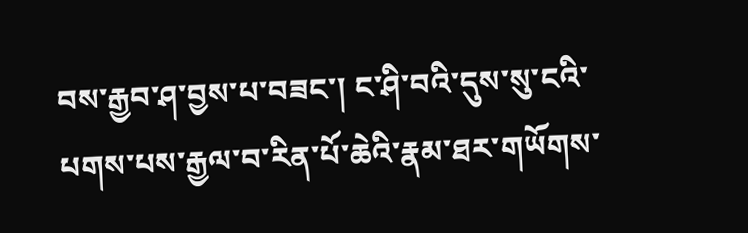བས་རྒྱབ་ཤ་བྱས་པ་བཟང་། ང་ཤི་བའི་དུས་སུ་ངའི་པགས་པས་རྒྱལ་བ་རིན་པོ་ཆེའི་རྣམ་ཐར་གཡོགས་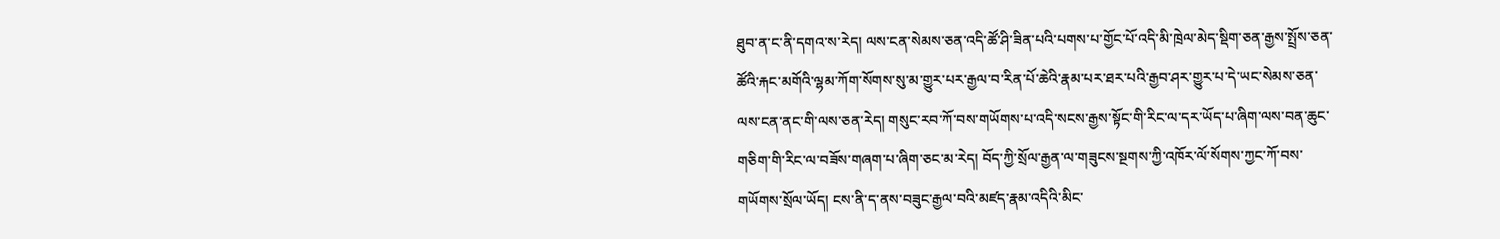ཐུབ་ན་ང་ནི་དགའ་ས་རེད། ལས་ངན་སེམས་ཅན་འདི་ཚོ་ཤི་ཟིན་པའི་པགས་པ་གྱོང་པོ་འདི་མི་ཁྲེལ་མེད་སྡིག་ཅན་རྒྱས་སྤྲོས་ཅན་ཚོའི་རྐང་མགོའི་ལྷམ་ཀོག་སོགས་སུ་མ་གྱུར་པར་རྒྱལ་བ་རིན་པོ་ཆེའི་རྣམ་པར་ཐར་པའི་རྒྱབ་ཤར་གྱུར་པ་དེ་ཡང་སེམས་ཅན་ལས་ངན་ནང་གི་ལས་ཅན་རེད། གསུང་རབ་ཀོ་བས་གཡོགས་པ་འདི་སངས་རྒྱས་སྟོང་གི་རིང་ལ་དར་ཡོད་པ་ཞིག་ལས་བན་ཆུང་གཅིག་གི་རིང་ལ་བཟོས་གཞག་པ་ཞིག་ཅང་མ་རེད། བོད་ཀྱི་སྲོལ་རྒྱན་ལ་གཟུངས་སྔགས་ཀྱི་འཁོར་ལོ་སོགས་ཀྱང་ཀོ་བས་གཡོགས་སྲོལ་ཡོད། ངས་ནི་ད་ནས་བཟུང་རྒྱལ་བའི་མཛད་རྣམ་འདིའི་མིང་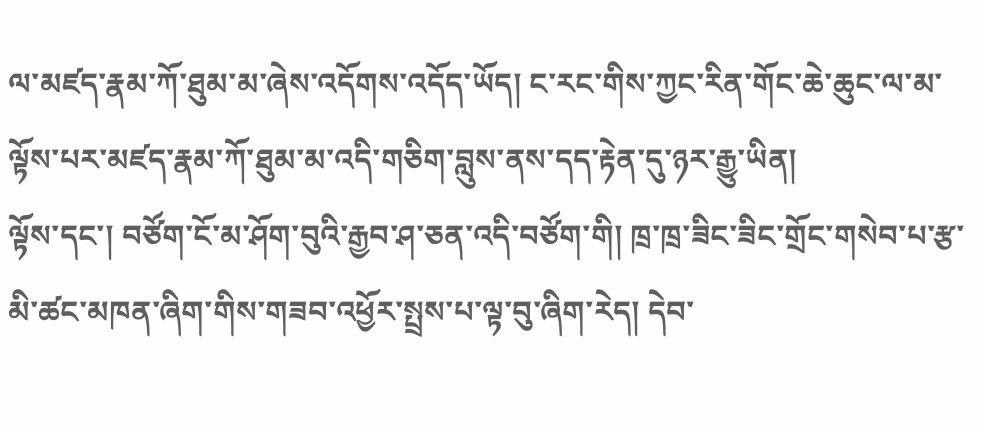ལ་མཛད་རྣམ་ཀོ་ཐུམ་མ་ཞེས་འདོགས་འདོད་ཡོད། ང་རང་གིས་ཀྱང་རིན་གོང་ཆེ་ཆུང་ལ་མ་ལྟོས་པར་མཛད་རྣམ་ཀོ་ཐུམ་མ་འདི་གཅིག་བླུས་ནས་དད་རྟེན་དུ་ཉར་རྒྱུ་ཡིན།
ལྟོས་དང་། བཙོག་ངོ་མ་ཤོག་བུའི་རྒྱབ་ཤ་ཅན་འདི་བཙོག་གི། ཁྲ་ཁྲ་ཟིང་ཟིང་གྲོང་གསེབ་པ་རྩ་མི་ཚང་མཁན་ཞིག་གིས་གཟབ་འཕྱོར་སྤྲས་པ་ལྟ་བུ་ཞིག་རེད། དེབ་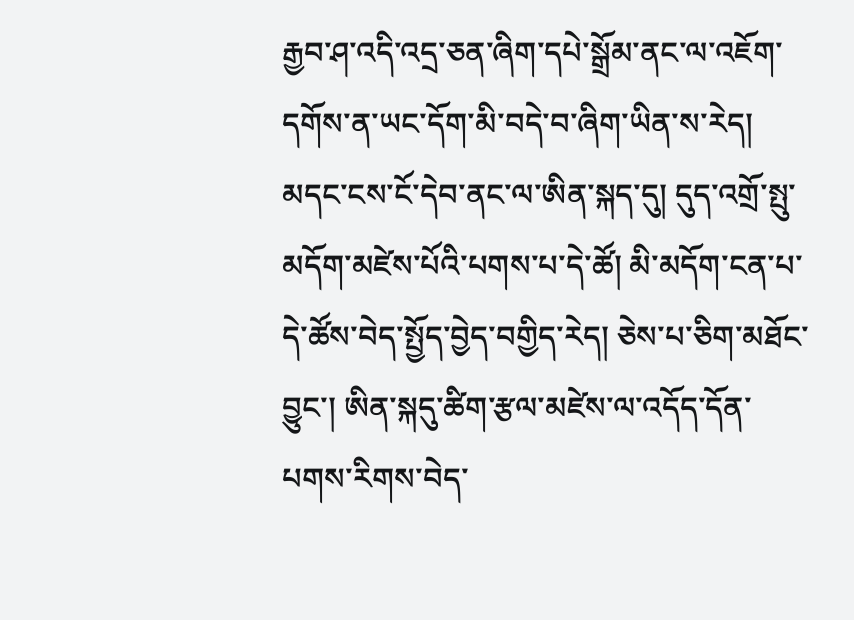རྒྱབ་ཤ་འདི་འདྲ་ཅན་ཞིག་དཔེ་སྒྲོམ་ནང་ལ་འཇོག་དགོས་ན་ཡང་དོག་མི་བདེ་བ་ཞིག་ཡིན་ས་རེད།
མདང་ངས་ངོ་དེབ་ནང་ལ་ཨིན་སྐད་དུ། དུད་འགྲོ་སྤུ་མདོག་མཛེས་པོའི་པགས་པ་དེ་ཚོ། མི་མདོག་ངན་པ་དེ་ཚོས་བེད་སྤྱོད་བྱེད་བགྱིད་རེད། ཅེས་པ་ཅིག་མཐོང་བྱུང་། ཨིན་སྐདུ་ཚིག་རྩལ་མཛེས་ལ་འདོད་དོན་པགས་རིགས་བེད་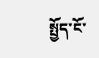སྤྱོད་ངོ་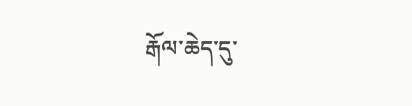རྒོལ་ཆེད་དུ་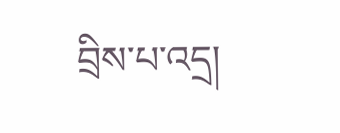བྲིས་པ་འདྲ།